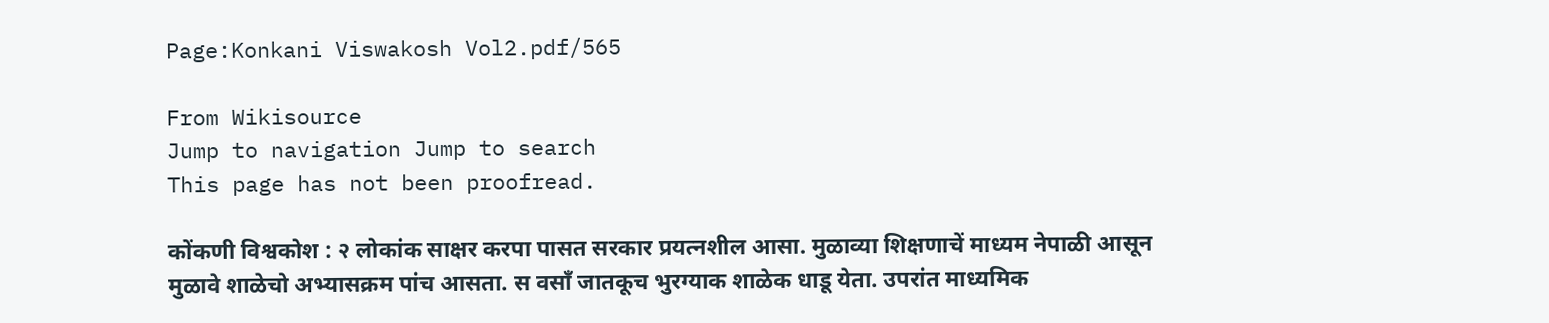Page:Konkani Viswakosh Vol2.pdf/565

From Wikisource
Jump to navigation Jump to search
This page has not been proofread.

कोंकणी विश्वकोश : २ लोकांक साक्षर करपा पासत सरकार प्रयत्नशील आसा. मुळाव्या शिक्षणाचें माध्यम नेपाळी आसून मुळावे शाळेचो अभ्यासक्रम पांच आसता. स वसाँ जातकूच भुरग्याक शाळेक धाडू येता. उपरांत माध्यमिक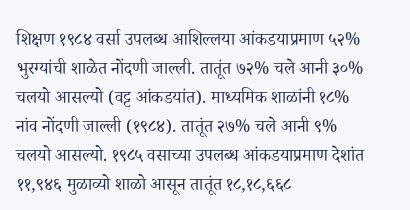शिक्षण १९८४ वर्सा उपलब्ध आशिल्लया आंकडयाप्रमाण ५२% भुरग्यांची शाळेत नोंदणी जाल्ली. तातूंत ७२% चले आनी ३०% चलयो आसल्यो (वट्ट आंकडयांत). माध्यमिक शाळांनी १८% नांव नोंदणी जाल्ली (१९८४). तातूंत २७% चले आनी ९% चलयो आसल्यो. १९८५ वसाच्या उपलब्ध आंकडयाप्रमाण देशांत ११,९४६ मुळाव्यो शाळो आसून तातूंत १८,१८,६६८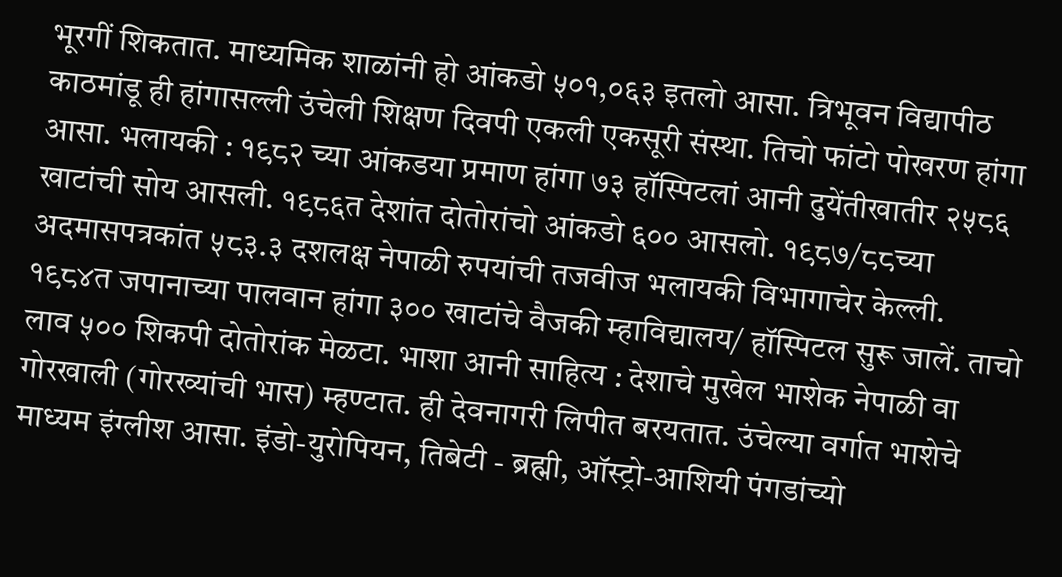भूरगीं शिकतात. माध्यमिक शाळांनी हो आंकडो ५०१,०६३ इतलो आसा. त्रिभूवन विद्यापीठ काठमांडू ही हांगासल्ली उंचेली शिक्षण दिवपी एकली एकसूरी संस्था. तिचो फांटो पोखरण हांगा आसा. भलायकी : १९८२ च्या आंकडया प्रमाण हांगा ७३ हॉस्पिटलां आनी दुयेंतीखातीर २५८६ खाटांची सोय आसली. १९८६त देशांत दोतोरांचो आंकडो ६०० आसलो. १९८७/८८च्या अदमासपत्रकांत ५८३.३ दशलक्ष नेपाळी रुपयांची तजवीज भलायकी विभागाचेर केल्ली. १९८४त जपानाच्या पालवान हांगा ३०० खाटांचे वैजकी म्हाविद्यालय/ हॉस्पिटल सुरू जालें. ताचो लाव ५०० शिकपी दोतोरांक मेळटा. भाशा आनी साहित्य : देशाचे मुखेल भाशेक नेपाळी वा गोरखाली (गोरख्यांची भास) म्हण्टात. ही देवनागरी लिपीत बरयतात. उंचेल्या वर्गात भाशेचे माध्यम इंग्लीश आसा. इंडो-युरोपियन, तिबेटी - ब्रह्मी, ऑस्ट्रो-आशियी पंगडांच्यो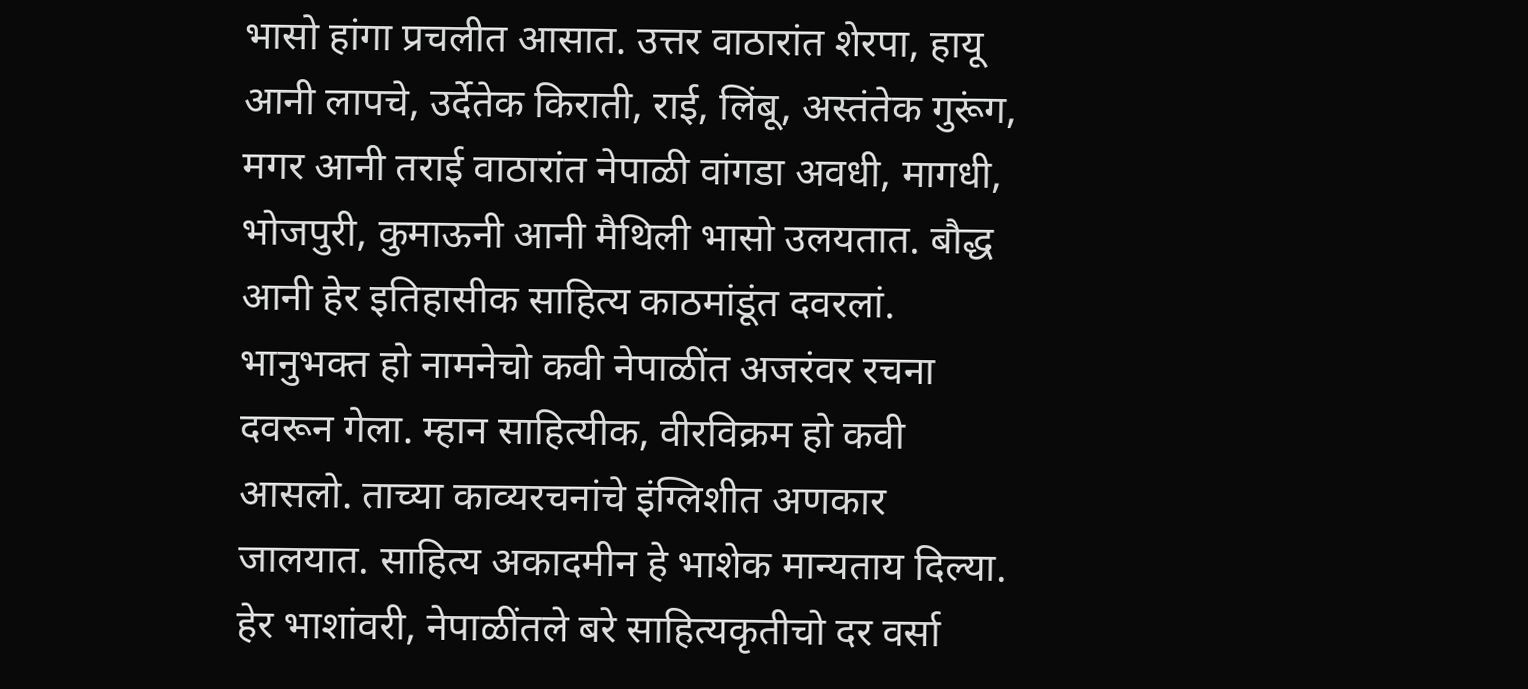भासो हांगा प्रचलीत आसात. उत्तर वाठारांत शेरपा, हायू आनी लापचे, उर्देतेक किराती, राई, लिंबू, अस्तंतेक गुरूंग, मगर आनी तराई वाठारांत नेपाळी वांगडा अवधी, मागधी, भोजपुरी, कुमाऊनी आनी मैथिली भासो उलयतात. बौद्ध आनी हेर इतिहासीक साहित्य काठमांडूंत दवरलां. भानुभक्त हो नामनेचो कवी नेपाळींत अजरंवर रचना दवरून गेला. म्हान साहित्यीक, वीरविक्रम हो कवी आसलो. ताच्या काव्यरचनांचे इंग्लिशीत अणकार जालयात. साहित्य अकादमीन हे भाशेक मान्यताय दिल्या. हेर भाशांवरी, नेपाळींतले बरे साहित्यकृतीचो दर वर्सा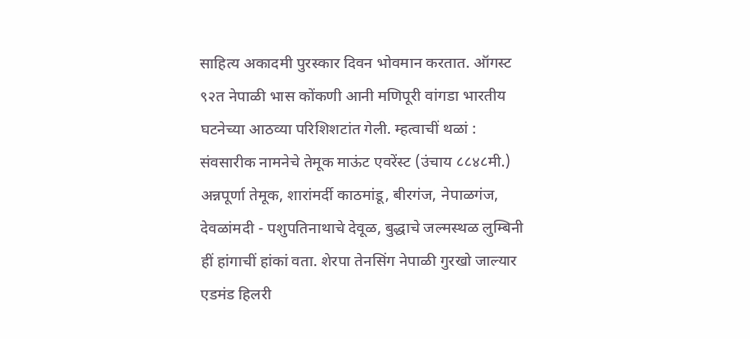साहित्य अकादमी पुरस्कार दिवन भोवमान करतात. ऑगस्ट ९२त नेपाळी भास कोंकणी आनी मणिपूरी वांगडा भारतीय घटनेच्या आठव्या परिशिशटांत गेली. म्हत्वाचीं थळां : संवसारीक नामनेचे तेमूक माऊंट एवरेंस्ट (उंचाय ८८४८मी.) अन्नपूर्णा तेमूक, शारांमर्दी काठमांडू, बीरगंज, नेपाळगंज, देवळांमदी - पशुपतिनाथाचे देवूळ, बुद्धाचे जल्मस्थळ लुम्बिनी हीं हांगाचीं हांकां वता. शेरपा तेनसिंग नेपाळी गुरखो जाल्यार एडमंड हिलरी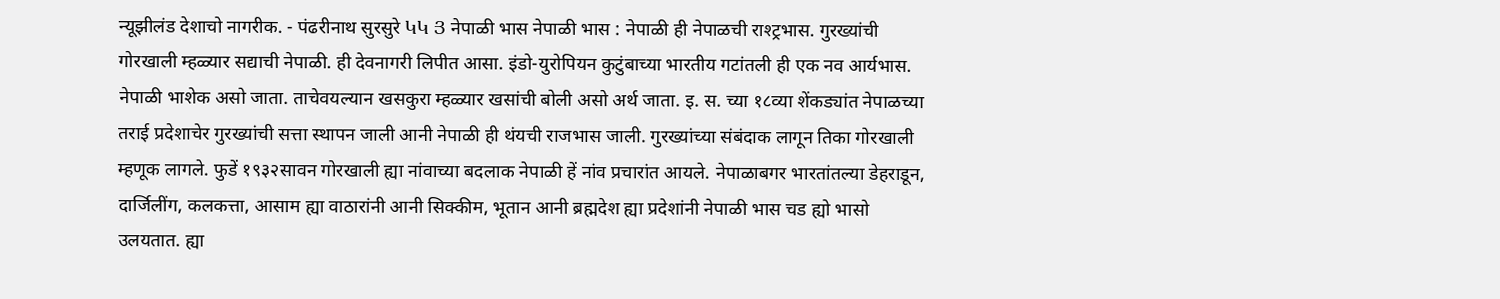न्यूझीलंड देशाचो नागरीक. - पंढरीनाथ सुरसुरे ԿԿ Յ नेपाळी भास नेपाळी भास : नेपाळी ही नेपाळची राश्ट्रभास. गुरख्यांची गोरखाली म्हळ्यार सद्याची नेपाळी. ही देवनागरी लिपीत आसा. इंडो-युरोपियन कुटुंबाच्या भारतीय गटांतली ही एक नव आर्यभास. नेपाळी भाशेक असो जाता. ताचेवयल्यान खसकुरा म्हळ्यार खसांची बोली असो अर्थ जाता. इ. स. च्या १८व्या शेंकड्यांत नेपाळच्या तराई प्रदेशाचेर गुरख्यांची सत्ता स्थापन जाली आनी नेपाळी ही थंयची राजभास जाली. गुरख्यांच्या संबंदाक लागून तिका गोरखाली म्हणूक लागले. फुडें १९३२सावन गोरखाली ह्या नांवाच्या बदलाक नेपाळी हें नांव प्रचारांत आयले. नेपाळाबगर भारतांतल्या डेहराडून, दार्जिलींग, कलकत्ता, आसाम ह्या वाठारांनी आनी सिक्कीम, भूतान आनी ब्रह्मदेश ह्या प्रदेशांनी नेपाळी भास चड ह्यो भासो उलयतात. ह्या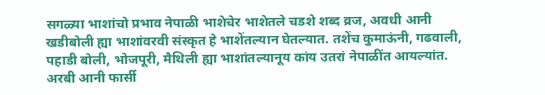सगळ्या भाशांचो प्रभाव नेपाळी भाशेचेर भाशेतले चडशे शब्द व्रज, अवधी आनी खडीबोली ह्या भाशांवरवी संस्कृत हे भाशेंतल्यान घेतल्यात. तशेंच कुमाऊंनी, गढवाली, पहाडी बोली, भोजपूरी, मैथिली ह्या भाशांतल्यानूय कांय उतरां नेपाळींत आयल्यांत. अरबी आनी फार्सी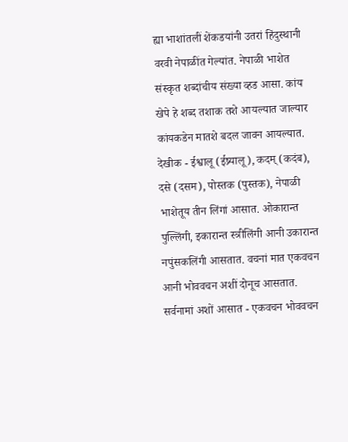ह्या भाशांतलीं शेंकडयांनी उतरां हिंदुस्थानी वरवी नेपाळींत गेल्यांत. नेपाळी भाशेत संस्कृत शब्दांचीय संख्या व्हड आसा. कांय खेपे हे शब्द तशाक तशे आयल्यात जाल्यार कांयकडेन मातशे बदल जावन आयल्यात. देखीक - ईश्वालू (ईष्र्यालू), कदम् (कदंब), दसे (दसम), पोस्तक (पुस्तक), नेपाळी भाशेतूय तीन लिंगां आसात. ओकारान्त पुल्लिंगी, इकारान्त स्त्रीलिंगी आनी उकारान्त नपुंसकलिंगी आसतात. वचनां मात एकवचन आनी भोववचन अशीं दोनूच आसतात. सर्वनामां अशों आसात - एकवचन भोववचन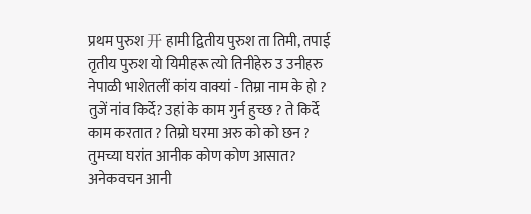प्रथम पुरुश 开 हामी द्वितीय पुरुश ता तिमी, तपाई तृतीय पुरुश यो यिमीहरू त्यो तिनीहेरु उ उनीहरु नेपाळी भाशेतलीं कांय वाक्यां - तिम्रा नाम के हो ? तुजें नांव किर्दे? उहां के काम गुर्न हुच्छ ? ते किर्दे काम करतात ? तिम्रो घरमा अरु को को छन ? तुमच्या घरांत आनीक कोण कोण आसात? अनेकवचन आनी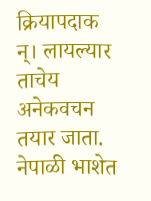क्रियापदाक न्। लायल्यार ताचेय अनेकवचन तयार जाता. नेपाळी भाशेत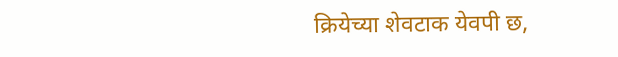क्रियेच्या शेवटाक येवपी छ,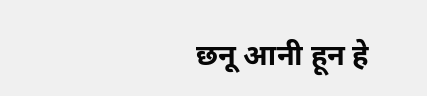छनू आनी हून हे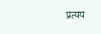प्रत्यय